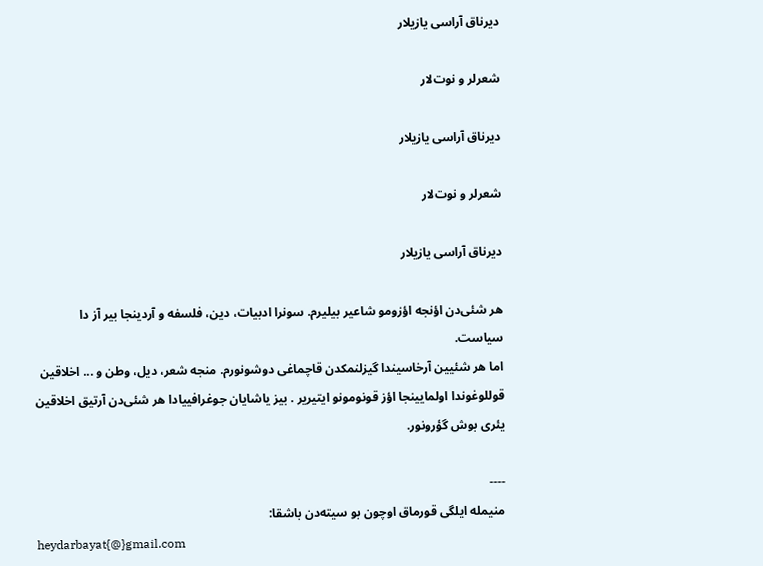دیرناق آراسی یازیلار

شعرلر و نوت‌لار

دیرناق آراسی یازیلار

شعرلر و نوت‌لار

دیرناق آراسی یازیلار

هر شئی‌دن اؤنجه اؤزومو شاعیر بیلیرم. سونرا ادبیات، دین، فلسفه و آردینجا بیر آز دا سیاست.
اما هر شئیین آرخاسیندا گیزلنمکدن قاچماغی دوشونورم. منجه شعر، دیل، وطن و ... اخلاقین قوللوغوندا اولمایینجا اؤز قونومونو ایتیریر . بیز یاشایان جوغرافییادا هر شئی‌دن آرتیق اخلاقین یئری بوش گؤرونور.

----
منیمله ایلگی قورماق اوچون بو سیته‌دن باشقا:
heydarbayat{@}gmail.com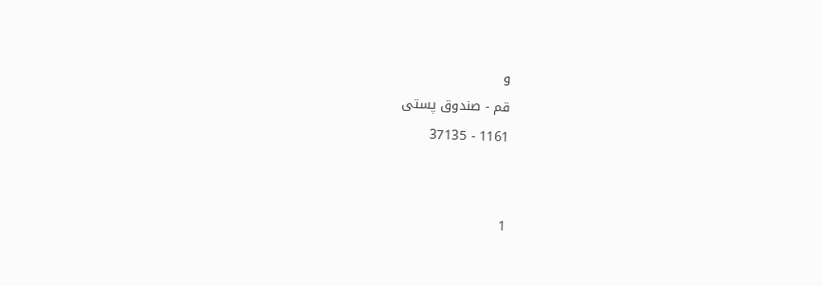و
قم - صندوق پستی
1161 - 37135


1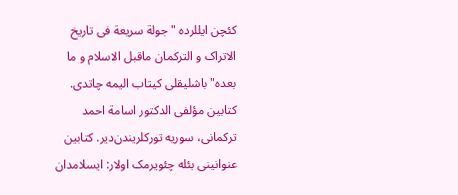کئچن ایللرده " جولة سریعة فی تاریخ الاتراک و الترکمان ماقبل الاسلام و ما بعده" باشلیقلی کیتاب الیمه چاتدی. کتابین مؤلفی الدکتور اسامة احمد ترکمانی، سوریه تورکلریندن‌دیر. کتابین عنوانینی بئله چئویرمک اولار: ایسلامدان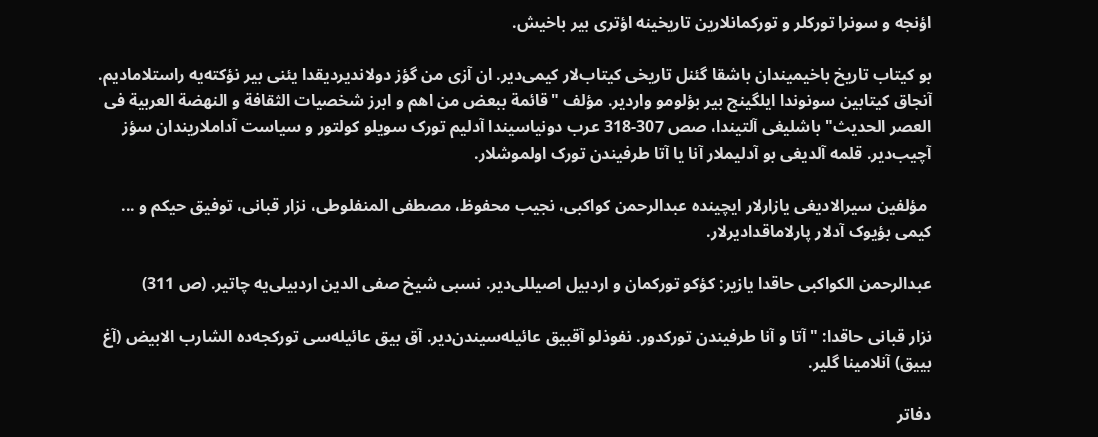اؤنجه و سونرا تورکلر و تورکمانلارین تاریخینه اؤتری بیر باخیش.

بو کیتاب تاریخ باخیمیندان باشقا گئنل تاریخی کیتاب‌لار کیمی‌دیر. ان آزی من گؤز دولاندیردیقدا یئنی بیر نؤکته‌یه راستلامادیم. آنجاق کیتابین سونوندا ایلگینج بیر بؤلومو واردیر. مؤلف "قائمة ببعض من اهم و ابرز شخصیات الثقافة و النهضة العربیة فی العصر الحدیث" باشلیغی آلتیندا، صص 307-318 عرب دونیاسیندا آدلیم تورک سویلو کولتور و سیاست آداملاریندان سؤز آچیب‌دیر. قلمه آلدیغی بو آدلیملار آنا یا آتا طرفیندن تورک اولموشلار.

 مؤلفین سیرالادیغی یازارلار ایچینده عبدالرحمن کواکبی، نجیب محفوظ، مصطفی المنفلوطی، نزار قبانی، توفیق حیکم و ... کیمی بؤیوک آدلار پارلاماقدادیرلار.

عبدالرحمن الکواکبی حاقدا یازیر: کؤکو تورکمان و اردبیل اصیللی‌دیر. نسبی شیخ صفی الدین اردبیلی‌یه چاتیر. (ص 311)

نزار قبانی حاقدا: "آتا و آنا طرفیندن تورکدور. نفوذلو آقبیق عائیله‌سیندن‌دیر. آق بیق عائیله‌سی تورکجه‌ده الشارب الابیض (آغ بییق) آنلامینا گلیر.

دفاتر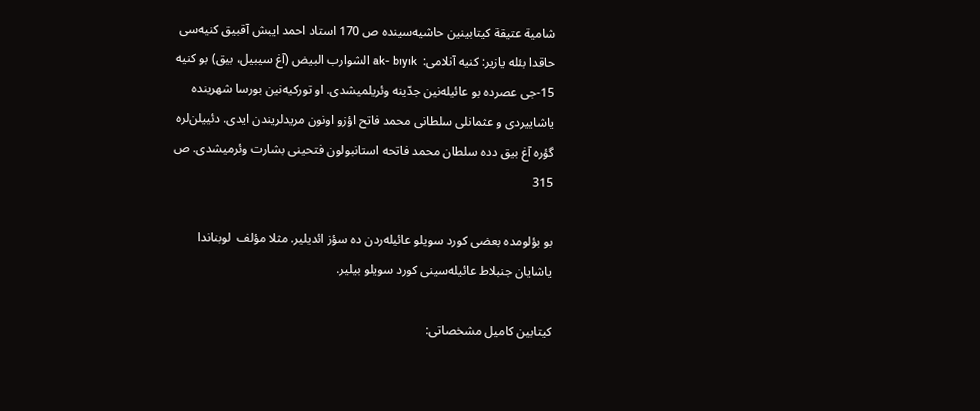شامیة عتیقة کیتابینین حاشیه‌سینده ص 170 استاد احمد ایبش آقبیق کنیه‌سی حاقدا بئله یازیر: کنیه آنلامی:  ak- bıyık الشوارب البیض (آغ سیبیل، بیق) بو کنیه 15-جی عصرده بو عائیله‌نین جدّینه وئریلمیشدی. او تورکیه‌نین بورسا شهرینده یاشاییردی و عثمانلی سلطانی محمد فاتح اؤزو اونون مریدلریندن ایدی. دئییلن‌لره گؤره آغ بیق دده سلطان محمد فاتحه استانبولون فتحینی بشارت وئرمیشدی. ص 315

بو بؤلومده بعضی کورد سویلو عائیله‌ردن ده سؤز ائدیلیر. مثلا مؤلف  لوبناندا یاشایان جنبلاط عائیله‌سینی کورد سویلو بیلیر.

کیتابین کامیل مشخصاتی: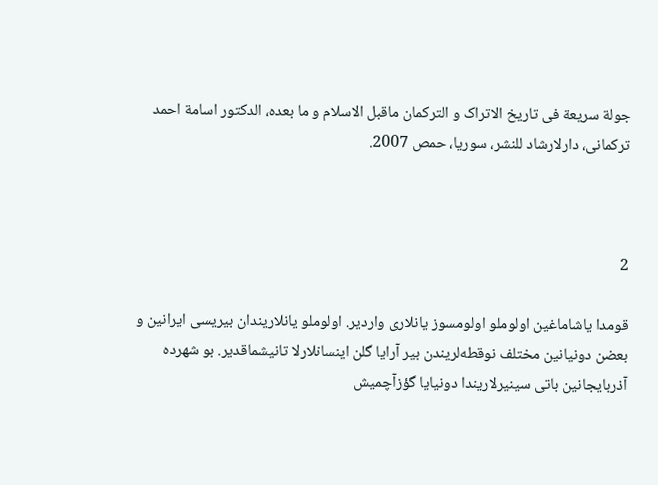جولة سریعة فی تاریخ الاتراک و الترکمان ماقبل الاسلام و ما بعده، الدکتور اسامة احمد ترکمانی، دارلارشاد للنشر، سوریا، حمص 2007.



2

قومدا یاشاماغین اولوملو اولومسوز یانلاری واردیر. اولوملو یانلاریندان بیریسی ایرانین و بعضن دونیانین مختلف نوقطه‌لریندن بیر آرایا گلن اینسانلارلا تانیشماقدیر. بو شهرده آذربایجانین باتی سینیرلاریندا دونیایا گؤزآچمیش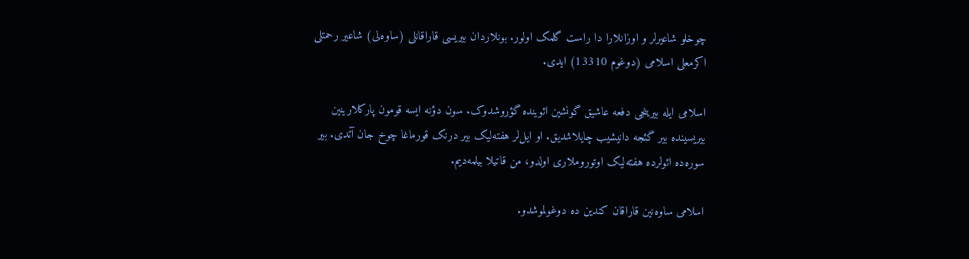چوخلو شاعیرلر و اوزانلارا دا راست گلمک اولور. بونلاردان بیریسی قاراقانلی (ساوه‌لی) شاعیر رحمتلی اکرمعلی اسلامی (دوغوم 13310) ایدی.

اسلامی ایله بیرینجی دفعه عاشیق گونشین ائوینده گؤروشدوک. سون دؤنه ایسه قومون پارکلارینین بیریسینده بیر گئجه دانیشیب چایلاشدیق. او ایل‌لر هفته‌لیک بیر درنک قورماغا چوخ جان آتدی. بیر سوره‌ده ائولرده هفته‌لیک اوتوروملاری اولدو، من قاتیلا بیلمه‌دیم.

اسلامی ساوه‌نین قاراقان کندین‌ ده دوغولموشدو.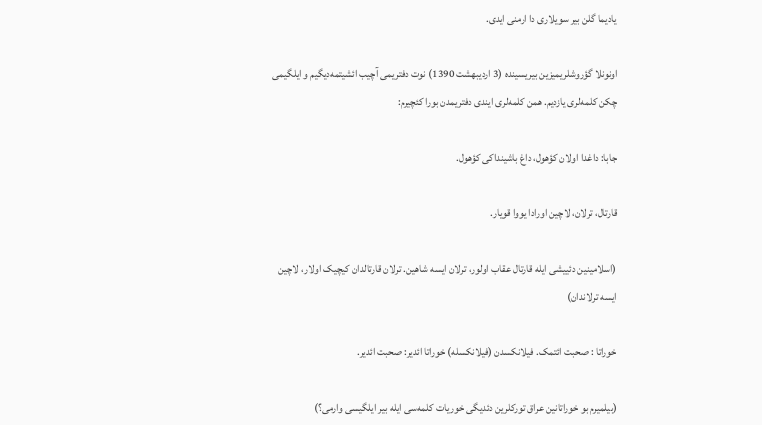یادیما گلن بیر سویلاری دا ارمنی‌ ایدی.

اونونلا گؤروشلریمیزین بیریسینده (3 اردیبهشت 1390) نوت دفتریمی آچیب ائشیتمه‌دیگیم و ایلگیمی چکن کلمه‌لری یازدیم. همن کلمه‌لری ایندی دفتریمدن بورا کئچیرم:

جابا: داغدا اولان کؤهول، داغ باشینداکی کؤهول.

قارتال، ترلان، لاچین اورادا یووا قویار.

(اسلامینین دئییشی ایله قارتال عقاب اولور، ترلان ایسه شاهین. ترلان قارتالدان کیچیک اولار، لاچین ایسه ترلاندان)

خوراتا : صحبت ائتمک. فیلانکسدن (فیلانکسله) خوراتا ائدیر: صحبت ائدیر.

(بیلمیرم بو خوراتانین عراق تورکلرین دئدیگی خوریات کلمه‌سی ایله بیر ایلگیسی وارمی؟)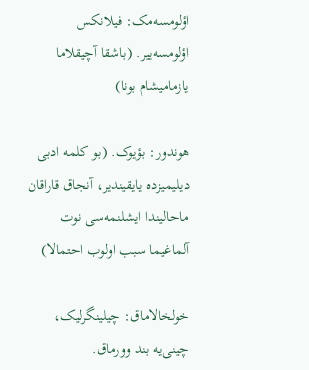اؤلومسه‌مک: فیلانکس اؤلومسه‌ییر. (باشقا آچیقلاما یازمامیشام بونا)

هوندور: بؤیوک. (بو کلمه ادبی دیلیمیزده یایقیندیر،‌ آنجاق قاراقان ماحالیندا ایشلنمه‌سی نوت آلماغیما سبب اولوب احتمالا)

خولخالاماق: چیلینگرلیک، چینی‌یه بند وورماق.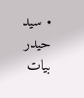• سید حیدر بیات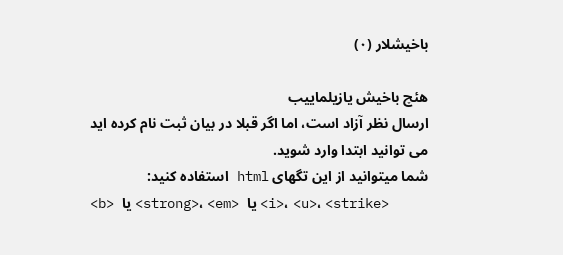باخیشلار (۰)

هئچ باخیش یازیلماییب
ارسال نظر آزاد است، اما اگر قبلا در بیان ثبت نام کرده اید می توانید ابتدا وارد شوید.
شما میتوانید از این تگهای html استفاده کنید:
<b> یا <strong>، <em> یا <i>، <u>، <strike>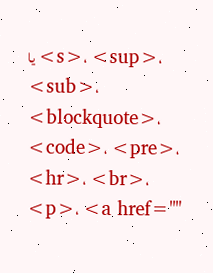یا <s>، <sup>، <sub>، <blockquote>، <code>، <pre>، <hr>، <br>، <p>، <a href=""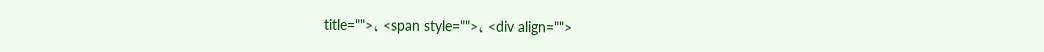title="">، <span style="">، <div align="">